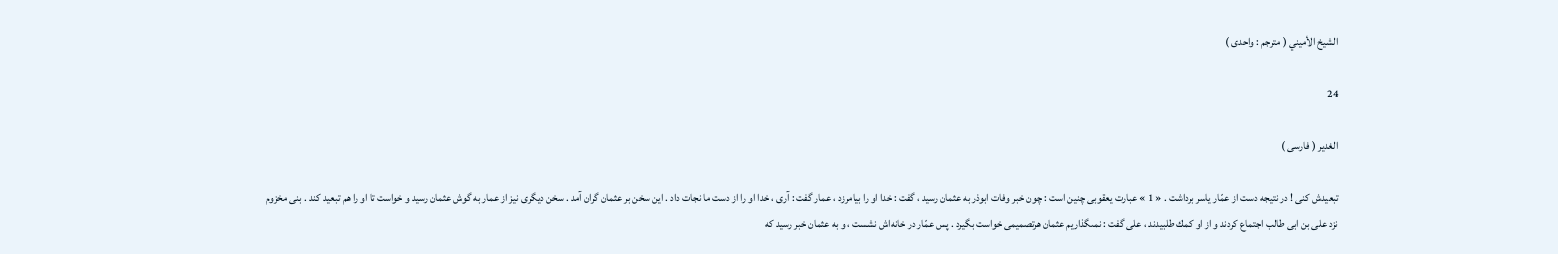الشيخ الأميني ( مترجم : واحدى )

24

الغدير ( فارسى )

تبعيدش كنى ! در نتيجه دست از عمّار ياسر برداشت . « 1 » عبارت يعقوبى چنين است : چون خبر وفات ابوذر به عثمان رسيد ، گفت : خدا او را بيامرزد ، عمار گفت : آرى ، خدا او را از دست ما نجات داد . اين سخن بر عثمان گران آمد . سخن ديگرى نيز از عمار به گوش عثمان رسيد و خواست تا او را هم تبعيد كند . بنى مخزوم نزد على بن ابى طالب اجتماع كردند و از او كمك طلبيدند ، على گفت : نمىگذاريم عثمان هرتصميمى خواست بگيرد . پس عمّار در خانه‌اش نشست ، و به عثمان خبر رسيد كه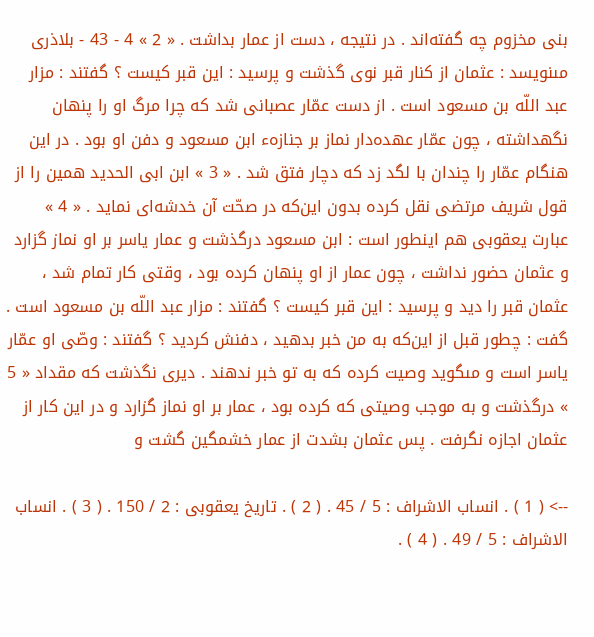بنى مخزوم چه گفته‌اند . در نتيجه ، دست از عمار بداشت . « 2 » 4 - 43 - بلاذرى مىنويسد : عثمان از كنار قبر نوى گذشت و پرسيد : اين قبر كيست ؟ گفتند : مزار عبد اللّه بن مسعود است . از دست عمّار عصبانى شد كه چرا مرگ او را پنهان نگهداشته ، چون عمّار عهده‌دار نماز بر جنازهء ابن مسعود و دفن او بود . در اين هنگام عمّار را چندان با لگد زد كه دچار فتق شد . « 3 » ابن ابى الحديد همين را از قول شريف مرتضى نقل كرده بدون اين‌كه در صحّت آن خدشه‌اى نمايد . « 4 » عبارت يعقوبى هم اينطور است : ابن مسعود درگذشت و عمار ياسر بر او نماز گزارد و عثمان حضور نداشت ، چون عمار از او پنهان كرده بود ، وقتى كار تمام شد ، عثمان قبر را ديد و پرسيد : اين قبر كيست ؟ گفتند : مزار عبد اللّه بن مسعود است . گفت : چطور قبل از اين‌كه به من خبر بدهيد ، دفنش كرديد ؟ گفتند : وصّى او عمّار ياسر است و مىگويد وصيت كرده كه به تو خبر ندهند . ديرى نگذشت كه مقداد « 5 » درگذشت و به موجب وصيتى كه كرده بود ، عمار بر او نماز گزارد و در اين كار از عثمان اجازه نگرفت . پس عثمان بشدت از عمار خشمگين گشت و

--> ( 1 ) . انساب الاشراف : 5 / 45 . ( 2 ) . تاريخ يعقوبى : 2 / 150 . ( 3 ) . انساب الاشراف : 5 / 49 . ( 4 ) .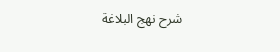شرح نهج البلاغة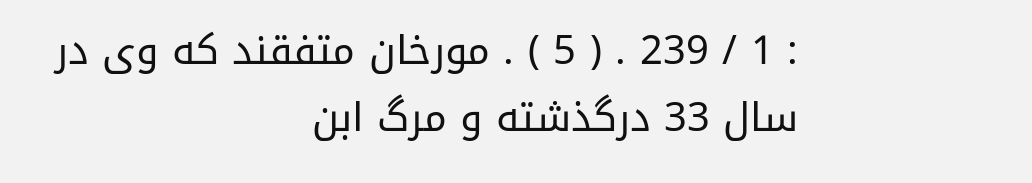: 1 / 239 . ( 5 ) . مورخان متفقند كه وى در سال 33 درگذشته و مرگ ابن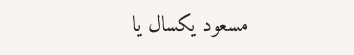مسعود يكسال يا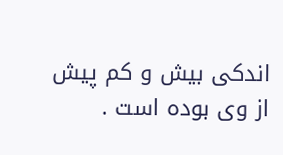اندكى بيش و كم پيش از وى بوده است .